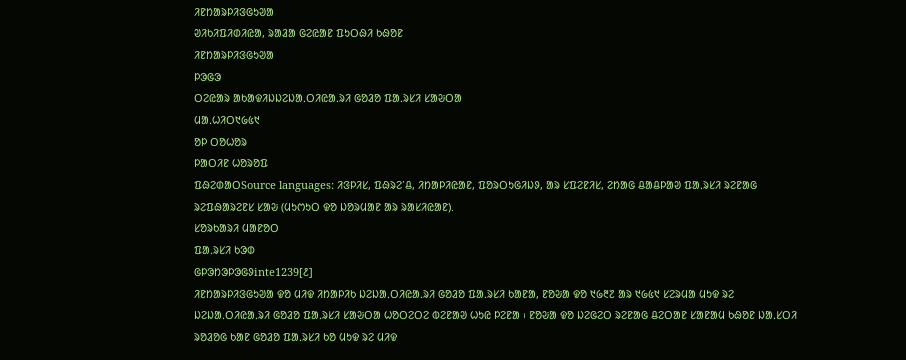ᱤᱱᱴᱟᱨᱞᱤᱝᱜᱩᱣᱟ
ᱣᱤᱠᱤᱯᱤᱰᱤᱭᱟ, ᱨᱟᱲᱟ ᱜᱮᱭᱟᱱ ᱯᱩᱛᱷᱤ ᱠᱷᱚᱱ
ᱤᱱᱴᱟᱨᱞᱤᱝᱜᱩᱣᱟ
ᱞᱳᱜᱳ
ᱛᱮᱭᱟᱨ ᱟᱠᱟᱫᱤᱡᱡᱮᱡᱟᱹᱛᱤᱭᱟᱹᱨᱤ ᱜᱚᱲᱚ ᱯᱟᱹᱨᱥᱤ ᱥᱟᱶᱛᱟ
ᱢᱟᱹᱦᱤᱛ᱑᱙᱕᱑
ᱚᱞ ᱛᱚᱦᱚᱨ
ᱞᱟᱛᱤᱱ ᱦᱚᱨᱚᱯ
ᱯᱷᱮᱰᱟᱛSource languages: ᱤᱝᱞᱤᱥ, ᱯᱷᱨᱮᱸᱪ, ᱤᱴᱟᱞᱤᱭᱟᱱ, ᱯᱚᱨᱛᱩᱜᱤᱡᱽ, ᱟᱨ ᱥᱯᱮᱱᱤᱥ, ᱮᱴᱟᱜ ᱪᱟᱪᱞᱟᱣ ᱯᱟᱹᱨᱥᱤ ᱨᱮᱱᱟᱜ ᱨᱮᱯᱷᱟᱨᱮᱱᱥ ᱥᱟᱶ (ᱢᱩᱬᱩᱛ ᱫᱚ ᱡᱚᱨᱢᱟᱱ ᱟᱨ ᱨᱟᱥᱤᱭᱟᱱ).
ᱥᱚᱨᱠᱟᱨᱤ ᱢᱟᱱᱚᱛ
ᱯᱟᱹᱨᱥᱤ ᱠᱳᱰ
ᱜᱞᱳᱴᱳᱞᱳᱜᱽinte1239[᱒]
ᱤᱱᱴᱟᱨᱞᱤᱝᱜᱩᱣᱟ ᱫᱚ ᱢᱤᱫ ᱤᱴᱟᱞᱤᱠ ᱡᱮᱡᱟᱹᱛᱤᱭᱟᱹᱨᱤ ᱜᱚᱲᱚ ᱯᱟᱹᱨᱥᱤ ᱠᱟᱱᱟ, ᱱᱚᱶᱟ ᱫᱚ ᱑᱙᱓᱗ ᱟᱨ ᱑᱙᱕᱑ ᱥᱮᱨᱢᱟ ᱢᱩᱫ ᱨᱮ ᱡᱮᱡᱟᱹᱛᱤᱭᱟᱹᱨᱤ ᱜᱚᱲᱚ ᱯᱟᱹᱨᱥᱤ ᱥᱟᱶᱛᱟ ᱦᱚᱛᱮᱛᱮ ᱵᱮᱱᱟᱣ ᱦᱩᱭ ᱞᱮᱱᱟ ᱾ ᱱᱚᱶᱟ ᱫᱚ ᱡᱮᱜᱮᱛ ᱨᱮᱱᱟᱜ ᱪᱮᱛᱟᱱ ᱥᱟᱱᱟᱢ ᱠᱷᱚᱱ ᱡᱟᱹᱥᱛᱤ ᱨᱚᱲᱚᱜ ᱠᱟᱱ ᱜᱚᱲᱚ ᱯᱟᱹᱨᱥᱤ ᱠᱚ ᱢᱩᱫ ᱨᱮ ᱢᱤᱫ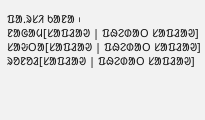ᱯᱟᱹᱨᱥᱤ ᱠᱟᱱᱟ ᱾
ᱱᱟᱜᱟᱢ[ᱥᱟᱯᱲᱟᱣ | ᱯᱷᱮᱰᱟᱛ ᱥᱟᱯᱲᱟᱣ]
ᱥᱟᱶᱛᱟ[ᱥᱟᱯᱲᱟᱣ | ᱯᱷᱮᱰᱟᱛ ᱥᱟᱯᱲᱟᱣ]
ᱨᱚᱱᱚᱲ[ᱥᱟᱯᱲᱟᱣ | ᱯᱷᱮᱰᱟᱛ ᱥᱟᱯᱲᱟᱣ]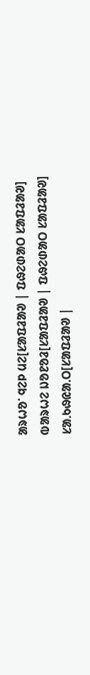ᱟᱨᱦᱚᱸ ᱧᱮᱞ ᱢᱮ[ᱥᱟᱯᱲᱟᱣ | ᱯᱷᱮᱰᱟᱛ ᱥᱟᱯᱲᱟᱣ]
ᱵᱟᱨᱦᱮ ᱡᱚᱱᱚᱲ[ᱥᱟᱯᱲᱟᱣ | ᱯᱷᱮᱰᱟᱛ ᱥᱟᱯᱲᱟᱣ]
ᱥᱟᱹᱠᱷᱭᱟᱹᱛ[ᱥᱟᱯᱲᱟᱣ |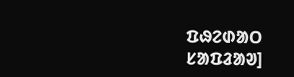ᱯᱷᱮᱰᱟᱛ ᱥᱟᱯᱲᱟᱣ]